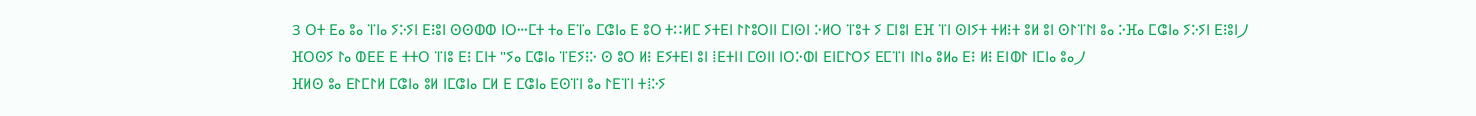3 ⵔⵜ ⴹⴰ ⵓⴰ ⴶⵏⴰ ⵢⴾⵢⵏ ⴹⵗⵓⵏ ⵙⵙⵀⵀ ⵏⵔⵈⵎⵜ ⵜⴰ ⴹⴶⴰ ⵎⵛⵏⴰ ⴹ ⵓⵔ ⵜⵆⵍⵎ ⵢⵜⴹⵏ ⵤⵤⵓⵔⵏⵏ ⵎⵏⵙⵏ ⴾⵍⵔ ⴶⵓⵜ ⵢ ⵎⵏⵓⵏ ⴹⴼ ⴶⵏ ⵙⵏⵢⵜ ⵜⵍⵗⵜ ⵓⵍ ⵓⵏ ⵙⵤⴶⵤⵏ ⵓⴰ ⴾⴼⴰ ⵎⵛⵏⴰ ⵢⴾⵢⵏ ⴹⵗⵓⵏ⵰
ⴼⵔⵙⵢ ⵤⴰ ⵀⴹⴹ ⴹ ⵜⵜⵔ ⴶⵏⵓ ⴹⵗ ⵎⵏⵜ "ⵢⴰ ⵎⵛⵏⴰ ⴶⴹⵢⵗⴾ ⵙ ⵓⵔ ⵍⵗ ⴹⵢⵜⴹⵏ ⵓⵏ ⵂⴹⵜⵏⵏ ⵎⵙⵏⵏ ⵏⵔⴾⵀⵏ ⴹⵏⵎⵤⵔⵢ ⴹⵎⴶⵏ ⵏⵤⵏⴰ ⵓⵍⴰ ⴹⵗ ⵍⵗ ⴹⵏⵀⵤ ⵏⵎⵏⴰ ⵓⴰ⵰
ⴼⵍⵙ ⵓⴰ ⴹⵤⵎⵤⵍ ⵎⵛⵏⴰ ⵓⵍ ⵏⵎⵛⵏⴰ ⵎⵍ ⴹ ⵎⵛⵏⴰ ⴹⵙⴶⵏ ⵓⴰ ⵤⴹⴶⵏ ⵜⵂⴾⵢ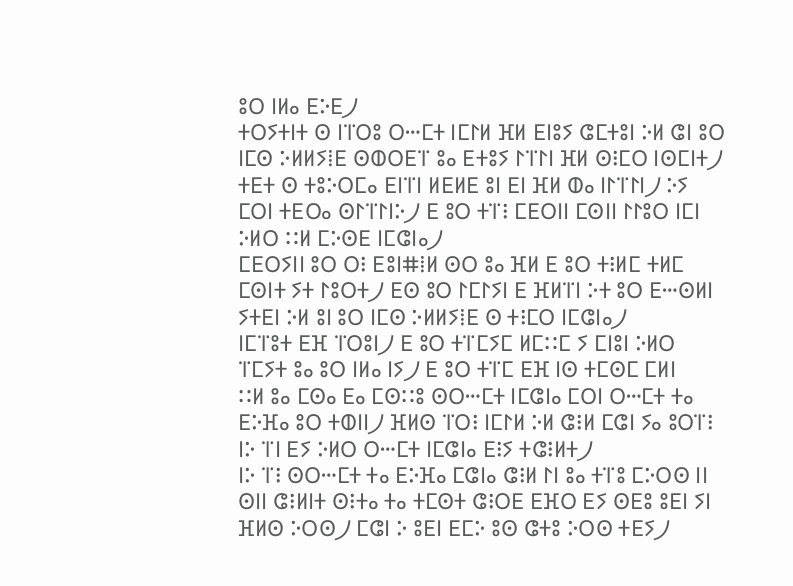ⵓⵔ ⵏⵍⴰ ⴹⴾⴹ⵰
ⵜⵔⵢⵜⵏⵜ ⵙ ⵏⴶⵔⵓ ⵔⵈⵎⵜ ⵏⵎⵤⵍ ⴼⵍ ⴹⵏⵓⵢ ⵛⵎⵜⵓⵏ ⴾⵍ ⵛⵏ ⵓⵔ ⵏⵎⵙ ⴾⵍⵍⵢⵂⴹ ⵙⵀⵔⴹⴶ ⵓⴰ ⴹⵜⵓⵢ ⵤⴶⵤⵏ ⴼⵍ ⵙⵗⵎⵔ ⵏⵙⵎⵏⵜ⵰
ⵜⴹⵜ ⵙ ⵜⵓⴾⵔⵎⴰ ⴹⵏⴶⵏ ⵍⴹⵍⴹ ⵓⵏ ⴹⵏ ⴼⵍ ⵀⴰ ⵏⵤⴶⵤⵏ⵰ ⴾⵢ ⵎⵔⵏ ⵜⴹⵔⴰ ⵙⵤⴶⵤⵏⴾ⵰ ⴹ ⵓⵔ ⵜⴶⵗ ⵎⴹⵔⵏⵏ ⵎⵙⵏⵏ ⵤⵤⵓⵔ ⵏⵎⵏ ⴾⵍⵔ ⵆⵍ ⵎⴾⵙⴹ ⵏⵎⵛⵏⴰ⵰
ⵎⴹⵔⵢⵏⵏ ⵓⵔ ⵔⵗ ⴹⵓⵏⵌⵂⵍ ⵙⵔ ⵓⴰ ⴼⵍ ⴹ ⵓⵔ ⵜⵗⵍⵎ ⵜⵍⵎ ⵎⵙⵏⵜ ⵢⵜ ⵤⵓⵔⵜ⵰ ⴹⵙ ⵓⵔ ⵤⵎⵤⵢⵏ ⴹ ⴼⵍⴶⵏ ⴾⵜ ⵓⵔ ⴹⵈⵙⵍⵏ ⵢⵜⴹⵏ ⴾⵍ ⵓⵏ ⵓⵔ ⵏⵎⵙ ⴾⵍⵍⵢⵂⴹ ⵙ ⵜⵗⵎⵔ ⵏⵎⵛⵏⴰ⵰
ⵏⵎⴶⵓⵜ ⴹⴼ ⴶⵔⵓⵏ⵰ ⴹ ⵓⵔ ⵜⴶⵎⵢⵎ ⵍⵎⵆⵎ ⵢ ⵎⵏⵓⵏ ⴾⵍⵔ ⴶⵎⵢⵜ ⵓⴰ ⵓⵔ ⵏⵍⴰ ⵏⵢ⵰ ⴹ ⵓⵔ ⵜⴶⵎ ⴹⴼ ⵏⵙ ⵜⵎⵙⵎ ⵎⵍⵏ
ⵆⵍ ⵓⴰ ⵎⵙⴰ ⴹⴰ ⵎⵙⵆⵓ ⵙⵔⵈⵎⵜ ⵏⵎⵛⵏⴰ ⵎⵔⵏ ⵔⵈⵎⵜ ⵜⴰ ⴹⴾⴼⴰ ⵓⵔ ⵜⵀⵏⵏ⵰ ⴼⵍⵙ ⴶⵔⵗ ⵏⵎⵤⵍ ⴾⵍ ⵛⵗⵍ ⵎⵛⵏ ⵢⴰ ⵓⵔⴶⵗ ⵏⴾ ⴶⵏ ⴹⵢ ⴾⵍⵔ ⵔⵈⵎⵜ ⵏⵎⵛⵏⴰ ⴹⵗⵢ ⵜⵛⵗⵍⵜ⵰
ⵏⴾ ⴶⵗ ⵙⵔⵈⵎⵜ ⵜⴰ ⴹⴾⴼⴰ ⵎⵛⵏⴰ ⵛⵗⵍ ⵤⵏ ⵓⴰ ⵜⴶⵓ ⵎⴾⵔⵙ ⵏⵏ ⵙⵏⵏ ⵛⵗⵍⵏⵜ ⵙⵗⵜⴰ ⵜⴰ ⵜⵎⵙⵜ ⵛⵗⵔⴹ ⴹⴼⵔ ⴹⵢ ⵙⴹⵓ ⵓⴹⵏ ⵢⵏ ⴼⵍⵙ ⴾⵔⵙ⵰ ⵎⵛⵏ ⴾ ⵓⴹⵏ ⴹⵎⴾ ⵓⵙ ⵛⵜⵓ ⴾⵔⵙ ⵜⴹⵢ⵰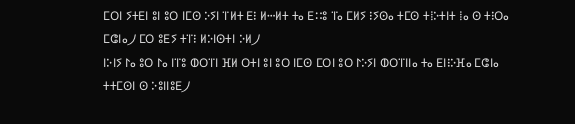ⵎⵔⵏ ⵢⵜⴹⵏ ⵓⵏ ⵓⵔ ⵏⵎⵙ ⴾⵢⵏ ⴶⵍⵜ ⴹⵗ ⵍⵈⵍⵜ ⵜⴰ ⴹⵆⵓ ⴶⴰ ⵎⵍⵢ ⵗⵢⵙⴰ ⵜⵎⵙ ⵜⵂⴾⵜⵏⵜ ⵂⴰ ⵙ ⵜⵗⵔⴰ ⵎⵛⵏⴰ⵰ ⵎⵔ ⵓⴹⵢ ⵜⴶⵗ ⵍⴾⵏⵙⵜⵏ ⴾⵍ⵰
ⵏⴾⵏⵢ ⵤⴰ ⵓⵔ ⵤⴰ ⵏⴶⵓ ⵀⵔⴶⵏ ⴼⵍ ⵔⵜⵏ ⵓⵏ ⵓⵔ ⵏⵎⵙ ⵎⵔⵏ ⵓⵔ ⵤⴾⵢⵏ ⵀⵔⴶⵏⵏⴰ ⵜⴰ ⴹⵏⵗⴾⴼⴰ ⵎⵛⵏⴰ ⵜⵜⵎⵙⵏ ⵙ ⴾⵓⵏⵏⵓⴹ⵰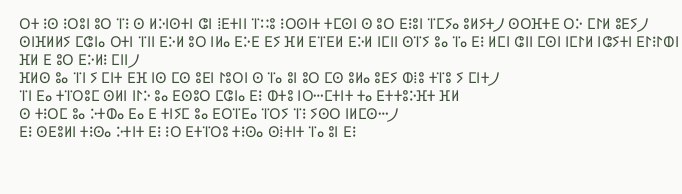ⵔⵜ ⵗⵙ ⵗⵔⵓⵏ ⵓⵔ ⴶⵗ ⵙ ⵍⴾⵏⵙⵜⵏ ⵛⵏ ⵂⴹⵜⵏⵏ ⴶⵆⵓ ⵗⵔⵙⵏⵜ ⵜⵎⵙⵏ ⵙ ⵓⵔ ⴹⵗⵓⵏ ⴶⵎⵢⴰ ⵓⵍⵢⵜ⵰ ⵙⵔⴼⵜⴹ ⵔⴾ ⵎⵤⵍ ⵓⴹⵢ⵰
ⵙⵏⴼⵍⵍⵢ ⵎⵛⵏⴰ ⵔⵜⵏ ⴶⵏⵏ ⴹⴾⵍ ⵓⵔ ⵏⵍⴰ ⴹⴾⴹ ⴹⵢ ⴼⵍ ⴹⴶⴹⵍ ⴹⴾⵍ ⵏⵎⵏⵏ ⵙⴶⵢ ⵓⴰ ⴶⴰ ⴹⵗ ⵍⵎⵏ ⵛⵏⵏ ⵎⵙⵏ ⵏⵎⵤⵍ ⵏⵛⵢⵜⵏ ⴹⵤⵗⵤⵀⵏ ⴼⵍ ⴹ ⵓⵔ ⴹⴾⵍⵗ ⵎⵏⵏ⵰
ⴼⵍⵙ ⵓⴰ ⴶⵏ ⵢ ⵎⵏⵜ ⴹⴼ ⵏⵙ ⵎⵙ ⵓⴹⵏ ⵤⵓⵔⵏ ⵙ ⴶⴰ ⵓⵏ ⵓⵔ ⵎⵙ ⵓⵍⴰ ⵓⴹⵢ ⵀⵂⵓ ⵜⴶⵓ ⵢ ⵎⵏⵜ⵰
ⴶⵏ ⴹⴰ ⵜⴶⵔⵓⵎ ⵙⵍⵏ ⵏⵤⴾ ⵓⴰ ⴹⵙⵓⵔ ⵎⵛⵏⴰ ⴹⵗ ⵀⵜⵓ ⵏⵔⵈⵎⵜⵏⵜ ⵜⴰ ⴹⵜⵜⵓⴾⴼⵜ ⴼⵍ
ⵙ ⵜⵗⵔⵎ ⵓⴰ ⴾⵜⵀⴰ ⴹⴰ ⴹ ⵜⵏⵢⵎ ⵓⴰ ⴹⵔⴶⴹⴰ ⴶⵔⵢ ⴶⵗ ⵢⵙⵔ ⵏⵍⵎⵙⵈ⵰
ⴹⵗ ⵙⴹⵓⵍⵏ ⵜⵗⵙⴰ ⴾⵜⵏⵜ ⴹⵗ ⵗⵔ ⴹⵜⴶⵔⵓ ⵜⵗⵙⴰ ⵙⵂⵜⵏⵜ ⴶⴰ ⵓⵏ ⴹⵗ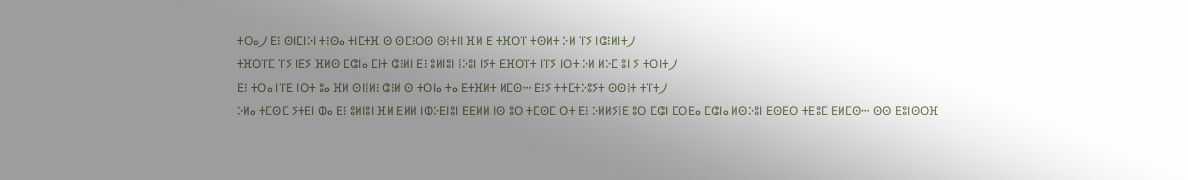ⵜⵔⴰ⵰ ⴹⵗ ⵙⵏⵎⵏⴾⵏ ⵜⵗⵙⴰ ⵜⵏⵎⵜⴼ ⵙ ⵙⵎⵗⵔⵙ ⵙⵂⵜⵏⵏ ⴼⵍ ⴹ ⵜⴼⵔⴶ ⵜⵙⵍⵜ ⴾⵍ ⴶⵢ ⵏⵛⵗⵍⵏⵜ⵰
ⵜⴼⵔⴶⵎ ⴶⵢ ⵏⴹⵢ ⴼⵍⵙ ⵎⵛⵏⴰ ⵎⵏⵜ ⵛⵗⵍⵏ ⴹⵗ ⵓⵍⵏⵓⵏ ⵂⴾⵓⵏ ⵏⵢⵜ ⴹⴼⵔⴶⵜ ⵏⴶⵢ ⵏⵔⵜ ⴾⵍ ⵍⴾⵎ ⵓⵏ ⵢ ⵜⵔⵏⵜ⵰
ⴹⵗ ⵜⵔⴰ ⵏⴶⴹ ⵏⵔⵜ ⵓⴰ ⴼⵍ ⵙⵏⵂⵍⵗ ⵛⵗⵍ ⵙ ⵜⵔⵏⴰ ⵜⴰ ⴹⵜⴼⵍⵜ ⵍⵎⵙⵈ ⴹⵗⵢ ⵜⵜⵎⵜⴾⵓⵢⵜ ⵙⵙⵂⵜ ⵜⴶⵜ⵰
ⴾⵍⴰ ⵜⵎⵙⵎ ⵢⵜⴹⵏ ⵀⴰ ⴹⵗ ⵓⵍⵏⵓⵏ ⴼⵍ ⴹⵍⵍ ⵏⵀⴾⴹⵏⵓⵏ ⴹⴹⵍⵍ ⵏⵙ ⵓⵔ ⵜⵎⵙⵎ ⵔⵜ ⴹⵗ ⴾⵍⵍⵢⵂⴹ ⵓⵔ ⵎⵛⵏ ⵎⵔⴹⴰ ⵎⵛⵏⴰ ⵍⵙⴾⵓⵏ ⴹⵙⴹⵔ ⵜⴹⵓⵎ ⴹⵍⵎⵙⵈ ⵙⵙ ⴹⵓⵏⵙⵔⴼ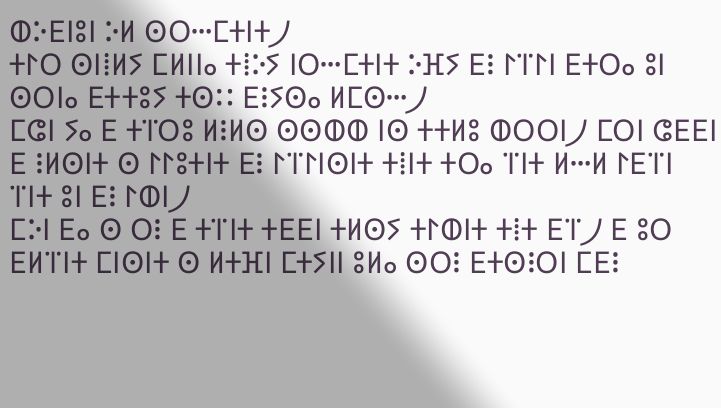ⵀⴾⴹⵏⵓⵏ ⴾⵍ ⵙⵔⵈⵎⵜⵏⵜ⵰
ⵜⵤⵔ ⵙⵏⵂⵍⵢ ⵎⵍⵏⵏⴰ ⵜⵂⴾⵢ ⵏⵔⵈⵎⵜⵏⵜ ⴾⴼⵢ ⴹⵗ ⵤⴶⵤⵏ ⴹⵜⵔⴰ ⵓⵏ ⵙⵔⵏⴰ ⴹⵜⵜⵓⵢ ⵜⵙⵆ ⴹⵗⵢⵙⴰ ⵍⵎⵙⵈ⵰
ⵎⵛⵏ ⵢⴰ ⴹ ⵜⴶⵔⵓ ⵍⵗⵍⵙ ⵙⵙⵀⵀ ⵏⵙ ⵜⵜⵍⵓ ⵀⵔⵔⵏ⵰ ⵎⵔⵏ ⵛⴹⴹⵏ ⴹ ⵗⵍⵙⵏⵜ ⵙ ⵤⵤⵓⵜⵏⵜ ⴹⵗ ⵤⴶⵤⵏⵙⵏⵜ ⵜⵂⵏⵜ ⵜⵔⴰ ⴶⵏⵜ ⵍⵈⵍ ⵤⴹⴶⵏ ⴶⵏⵜ ⵓⵏ ⴹⵗ ⵤⵀⵏ⵰
ⵎⴾⵏ ⴹⴰ ⵙ ⵔⵗ ⴹ ⵜⴶⵏⵜ ⵜⴹⴹⵏ ⵜⵍⵙⵢ ⵜⵤⵀⵏⵜ ⵜⵂⵜ ⴹⴶ⵰ ⴹ ⵓⵔ ⴹⵍⴶⵏⵜ ⵎⵏⵙⵏⵜ ⵙ ⵍⵜⴼⵏ ⵎⵜⵢⵏⵏ ⵓⵍⴰ ⵙⵔⵗ ⴹⵜⵙⵗⵔⵏ ⵎⴹⵗ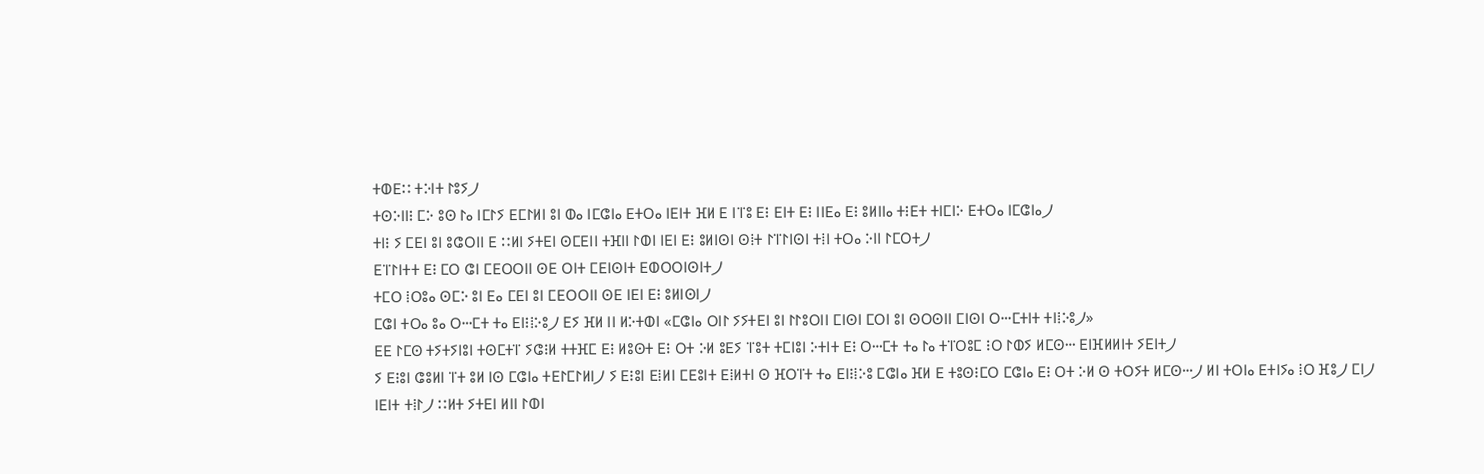ⵜⵀⴹⵆ ⵜⴾⵏⵜ ⵤⵓⵢ⵰
ⵜⵙⴾⵏⵏⵗ ⵎⴾ ⵓⵙ ⵤⴰ ⵏⵎⵤⵢ ⴹⵎⵤⵍⵏ ⵓⵏ ⵀⴰ ⵏⵎⵛⵏⴰ ⴹⵜⵔⴰ ⵏⴹⵏⵜ ⴼⵍ ⴹ ⵏⴶⵓ ⴹⵗ ⴹⵏⵜ ⴹⵗ ⵏⵏⴹⴰ ⴹⵗ ⵓⵍⵏⵏⴰ ⵜⵗⴹⵜ ⵜⵏⵎⵏⴾ ⴹⵜⵔⴰ ⵏⵎⵛⵏⴰ⵰
ⵜⵏⵗ ⵢ ⵎⴹⵏ ⵓⵏ ⵓⵛⵔⵏⵏ ⴹ ⵆⵍⵏ ⵢⵜⴹⵏ ⵙⵎⴹⵏⵏ ⵜⴼⵏⵏ ⵤⵀⵏ ⵏⴹⵏ ⴹⵗ ⵓⵍⵏⵙⵏ ⵙⵂⵜ ⵤⴶⵤⵏⵙⵏ ⵜⵂⵏ ⵜⵔⴰ ⴾⵏⵏ ⵤⵎⵔⵜ⵰
ⴹⴶⵤⵏⵜⵜ ⴹⵗ ⵎⵔ ⵛⵏ ⵎⴹⵔⵔⵏⵏ ⵙⴹ ⵔⵏⵜ ⵎⴹⵏⵙⵏⵜ ⴹⵀⵔⵔⵏⵙⵏⵜ⵰
ⵜⵎⵔ ⵂⵔⵓⴰ ⵙⵎⴾ ⵓⵏ ⴹⴰ ⵎⴹⵏ ⵓⵏ ⵎⴹⵔⵔⵏⵏ ⵙⴹ ⵏⴹⵏ ⴹⵗ ⵓⵍⵏⵙⵏ⵰
ⵎⵛⵏ ⵜⵔⴰ ⵓⴰ ⵔⵈⵎⵜ ⵜⴰ ⴹⵏⵗⵂⴾⵓ⵰ ⴹⵢ ⴼⵍ ⵏⵏ ⵍⴾⵜⵀⵏ «ⵎⵛⵏⴰ ⵔⵏⵤ ⵢⵢⵜⴹⵏ ⵓⵏ ⵤⵤⵓⵔⵏⵏ ⵎⵏⵙⵏ ⵎⵔⵏ ⵓⵏ ⵙⵔⵙⵏⵏ ⵎⵏⵙⵏ ⵔⵈⵎⵜⵏⵜ ⵜⵏⵂⴾⵓ⵰»
ⴹⴹ ⵤⵎⵙ ⵜⵢⵜⵢⵏⵓⵏ ⵜⵙⵎⵜⴶ ⵢⵛⵗⵍ ⵜⵜⴼⵎ ⴹⵗ ⵍⵓⵙⵜ ⴹⵗ ⵔⵜ ⴾⵍ ⵓⴹⵢ ⴶⵓⵜ ⵜⵎⵏⵓⵏ ⴾⵜⵏⵜ ⴹⵗ ⵔⵈⵎⵜ ⵜⴰ ⵤⴰ ⵜⴶⵔⵓⵎ ⵗⵔ ⵤⵀⵢ ⵍⵎⵙⵈ ⴹⵏⴼⵍⵍⵏⵜ ⵢⴹⵏⵜ⵰
ⵢ ⴹⵗⵓⵏ ⵛⵓⵍⵏ ⴶⵜ ⵓⵍ ⵏⵙ ⵎⵛⵏⴰ ⵜⴹⵤⵎⵤⵍⵏ⵰ ⵢ ⴹⵗⵓⵏ ⴹⵂⵍⵏ ⵎⴹⵓⵏⵜ ⴹⵂⵍⵜⵏ ⵙ ⴼⵔⴶⵜ ⵜⴰ ⴹⵏⵗⵂⴾⵓ ⵎⵛⵏⴰ ⴼⵍ ⴹ ⵜⵓⵙⵗⵎⵔ ⵎⵛⵏⴰ ⴹⵗ ⵔⵜ ⴾⵍ ⵙ ⵜⵔⵢⵜ ⵍⵎⵙⵈ⵰ ⵍⵏ ⵜⵔⵏⴰ ⴹⵜⵏⵢⴰ ⵂⵔ ⴼⵓ⵰ ⵎⵏ⵰
ⵏⴹⵏⵜ ⵜⵂⵤ⵰ ⵆⵍⵜ ⵢⵜⴹⵏ ⵍⵏⵏ ⵤⵀⵏ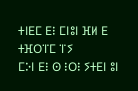ⵜⵏⴹⵎ ⴹⵗ ⵎⵏⵓⵏ ⴼⵍ ⴹ ⵜⴼⵔⴶⵎ ⴶⵢ
ⵎⴾⵏ ⴹⵗ ⵙ ⵗⵔⵗ ⵢⵜⴹⵏ ⵓⵏ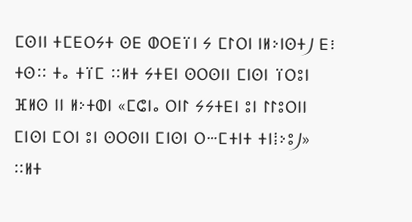ⵎⵙⵏⵏ ⵜⵎⴹⵔⵢⵜ ⵙⴹ ⵀⵔⴹⴶⵏ ⵢ ⵎⵤⵔⵏ ⵏⵍⴾⵏⵙⵜ⵰ ⴹⵗ ⵜⵙⵆ ⵜⴰ ⵜⴶⵎ ⵆⵍⵜ ⵢⵜⴹⵏ ⵙⵔⵙⵏⵏ ⵎⵏⵙⵏ ⴶⵔⵓⵏ ⴼⵍⵙ ⵏⵏ ⵍⴾⵜⵀⵏ «ⵎⵛⵏⴰ ⵔⵏⵤ ⵢⵢⵜⴹⵏ ⵓⵏ ⵤⵤⵓⵔⵏⵏ ⵎⵏⵙⵏ ⵎⵔⵏ ⵓⵏ ⵙⵔⵙⵏⵏ ⵎⵏⵙⵏ ⵔⵈⵎⵜⵏⵜ ⵜⵏⵂⴾⵓ⵰»
ⵆⵍⵜ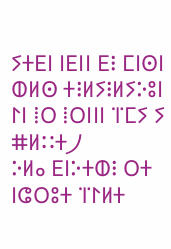ⵢⵜⴹⵏ ⵏⴹⵏⵏ ⴹⵗ ⵎⵏⵙⵏ ⵀⵍⵙ ⵜⵗⵍⵢⵗⵍⵢⴾⵓⵏ ⵤⵏ ⵂⵔ ⵂⵔⵏⵏⵏ ⴶⵎⵢ ⵢ ⵌⵍⵆⵜ⵰
ⴾⵍⴰ ⴹⵏⴾⵜⵀⵗ ⵔⵜ ⵏⵛⵔⵓⵜ ⴶⵤⵍⵜ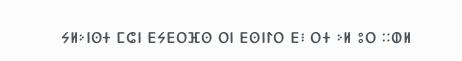ⵢⵍⴾⵏⵙⵜ ⵎⵛⵏ ⴹⵢⴹⵔⴼⵙ ⵔⵏ ⴹⵙⵏⵤⵔ ⴹⵗ ⵔⵜ ⴾⵍ ⵓⵔ ⵆⵀⵍ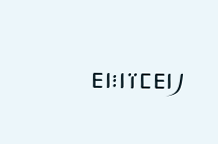ⴹⵏⵗⵏⴶⵎⴹⵏ⵰